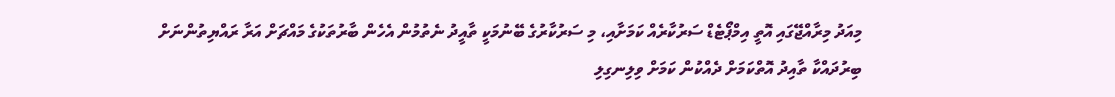މިއަދު މިރާއްޖޭގައި އޮތީ އިމްޕޯޓެޑް ސަރުކާރެއް ކަމަށާއި، މި ސަރުކާރުގެ ބޭނުމަކީ ތާއީދު ނެތުމުން އެހެން ބާރުތަކުގެ މައްޗަށް އަރާ ރައްޔިތުންނަށް ބިރުދައްކާ ތާއިދު އޮތްކަމަށް ދެއްކުން ކަމަށް ވިލިނގިލި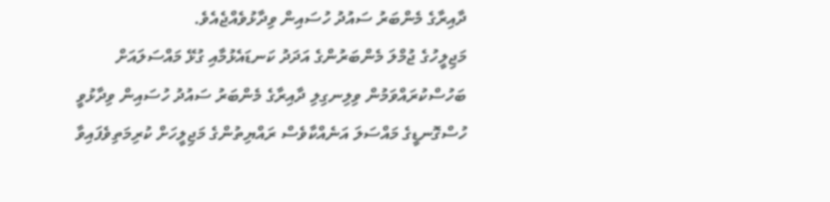ދާއިރާގެ މެންބަރު ސައުދު ހުސައިން ވިދާޅުވެއްޖެއެވެ.
މަޖިލީހުގެ ޖުމްލަ މެންބަރުންގެ އަދަދު ކަނޑައެޅުމާއި ގުޅޭ މައްސަލައަށް ބަހުސްކުރައްވަމުން ވިލިނގިލި ދާއިރާގެ މެންބަރު ސައުދު ހުސައިން ވިދާޅުވީ ހުސްގޮނޑީގެ މައްސަލަ އަނެއްކާވެސް ރައްޔިތުންގެ މަޖިލީހަށް ކުރިމަތިވެފައިވާ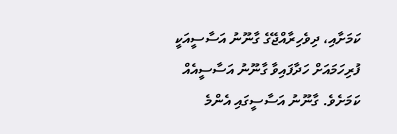ކަމަށާއި، ދިވެހިރާއްޖޭގެ ގާނޫނު އަސާސީއަކީ ފުރިހަމައަށް ހަދާފައިވާ ގާނޫނު އަސާސީއެއް ކަމަށެވެ. ގާނޫނު އަސާސީގައި އެންމެ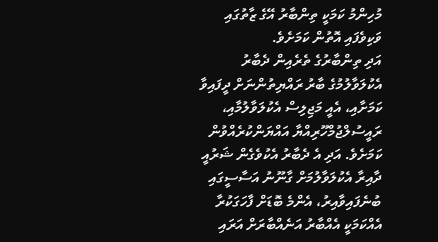މުހިންމު ކަމަކީ ތިންބާރު އޭގެ ޒާތުގައި ވަކިވެފައި އޮތުން ކަމަށެވެ.
އަދި ތިންބާރުގެ ތެރެއިން ދެބާރު އެކުލަވާލުމުގެ ބާރު ރައްޔިތުންނަށް ދީފައިވާ ކަމަށާއި، އެއީ މަޖިލިސް އެކުލަވާލުމާއި، ރައީސުލްޖުމްހޫރިއްޔާ އައްޔަންކުރެއްވުން ކަމަށެވެ. އަދި އެ ދެބާރު އެކުވެގެން ޝަރުއީ ދާއިރާ އެކުލަވާލުމަށް ގާނޫނު އަސާސީގައި ބުނެފައިވާއިރު، އެންމެ ބޮޑަށް ފާހަގަކުރާ އެއްކަމަކީ އެއްބާރު އަނެއްބާރަށް އަރައި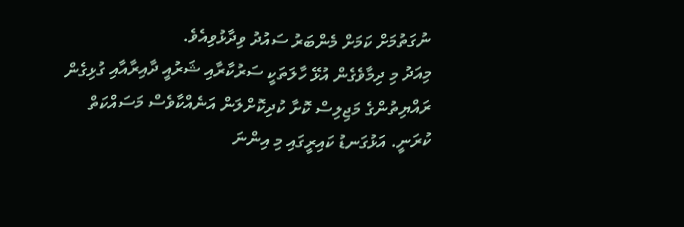ނުގަތުމަށް ކަމަށް މެންބަރު ސައުދު ވިދާޅުވިއެވެ.
މިއަދު މި ދިމާވެގެން އުޅޭ ހާލަތަކީ ސަރުކާރާއި ޝަރުއީ ދާއިރާއާއި ގުޅިގެން ރައްޔިތުންގެ މަޖިލިސް ކޮށާ ކުދިކޮށްލަން އަނެއްކާވެސް މަސައްކަތް ކުރަނީ. އަޅުގަނޑު ކައިރީގައި މި އިންނަ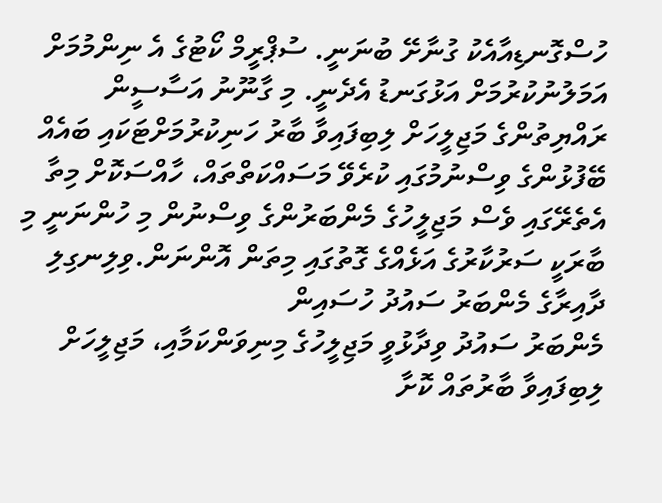ހުސްގޮނޑިއާއެކު ގުނާށޭ ބުނަނީ. ސުޕްރީމް ކޯޓުގެ އެ ނިންމުމަށް އަމަލުނުކުރުމަށް އަޅުގަނޑު އެދެނީ. މި ގާނޫނު އަސާސީން ރައްޔިތުންގެ މަޖިލީހަށް ލިބިފައިވާ ބާރު ހަނިކުރުމަށްޓަކައި ބައެއް ބޭފުޅުންގެ ވިސްނުމުގައި ކުރެވޭ މަސައްކަތްތައް، ހާއްސަކޮށް މިތާ އެތެރޭގައި ވެސް މަޖިލީހުގެ މެންބަރުންގެ ވިސްނުން މި ހުންނަނީ މި ބާރަކީ ސަރުކާރުގެ އަޅެއްގެ ގޮތުގައި މިތަން އޮންނަން.ވިލިނގިލި ދާއިރާގެ މެންބަރު ސައުދު ހުސައިން
މެންބަރު ސައުދު ވިދާޅުވީ މަޖިލީހުގެ މިނިވަންކަމާއި، މަޖިލީހަށް ލިބިފައިވާ ބާރުތައް ކޮށާ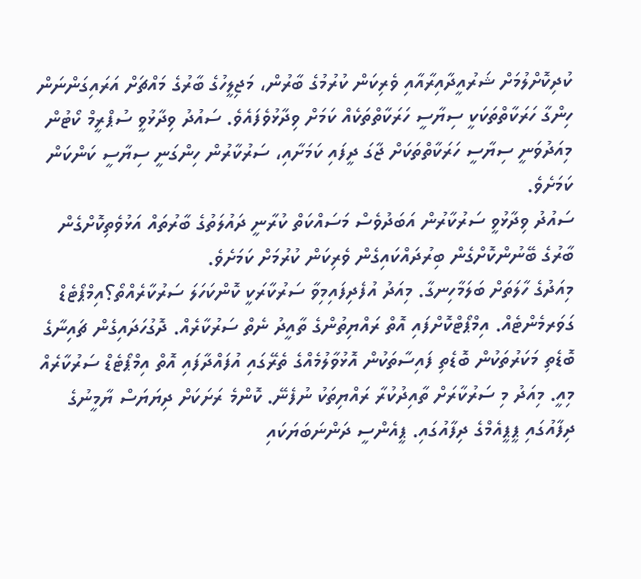ކުދިކޮށްލުމަށް ޝަރުއީދާއިރާއާއި ވެރިކަން ކުރުމުގެ ބާރުން، މަޖިލީހުގެ ބާރުގެ މައްޗަށް އަރައިގަންނަން ހިންގާ ހަރަކާތްތަކަކީ ސިޔާސީ ހަރަކާތްތަކެއް ކަމަށް ވިދާޅުވެފައެވެ. ސައުދު ވިދާޅުވީ ސުޕްރީމް ކޯޓުން މިއަދުވަނީ ސިޔާސީ ހަރަކާތްތަކަށް ޖާގަ ދީފައި ކަމަށާއި، ސަރުކާރުން ހިންގަނީ ސިޔާސީ ކަންކަން ކަމަށެވެ.
ސައުދު ވިދާޅުވީ ސަރުކާރުން އަބަދުވެސް މަސައްކަތް ކުރާނީ ދައުލަތުގެ ބާރުތައް އަޅުވެތިކޮށްގެން ބާރުގެ ބޭނުންކޮށްގެން ބިރުދައްކައިގެން ވެރިކަން ކުރުމަށް ކަމަށެވެ.
މިއަދުގެ ހާލަތަށް ބަލަމާހިނގާ. މިއަދު އުފެދިފައިމިވާ ސަރުކާރަކީ ކޮންކަހަލަ ސަރުކާރެއްތޯ؟އިމްޕޯޓެޑް ގަވަރމެންޓެއް. އިމްޕޯޓްކޮށްފައި އޮތް ރައްޔިތުންގެ ތާއީދު ނެތް ސަރުކާރެއް. ދޮގުހަދައިގެން ޗައިނާގެ ބޮޑެތި މަކަރުތަކުން ބޮޑެތި ފައިސާތަކުން އޮޅުވާލުމެއްގެ ތެރޭގައި އުފައްދާފައި އޮތް އިމްޕޯޓެޑް ސަރުކާރެއް މިއީ. މިއަދު މި ސަރުކާރަށް ތާއިދުކުރާ ރައްޔިތަކު ނުފެނޭ. ކޮންމެ ރަށަކަށް ދިޔަޔަސް ޔާމީނުގެ ދިފާއުގައި ޕީޕީއެމްގެ ދިފާއުގައި. ޕީއެންސީ ދަންނަބަޔަކައި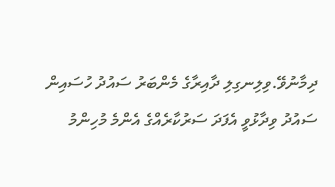ދިމާނުވޭ.ވިލިނގިލި ދާއިރާގެ މެންބަރު ސައުދު ހުސައިން
ސައުދު ވިދާޅުވީ އެފަދަ ސަރުކާރެއްގެ އެންމެ މުހިންމު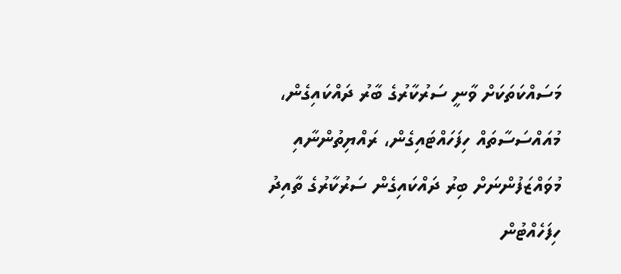މަސައްކަތަކަށް ވާނީ ސަރުކާރުގެ ބާރު ދައްކައިގެން، މުއައްސަސާތައް ހިފަހައްޓައިގެން، ރައްޔިތުންނާއި މުވައްޒަފުންނަށް ބިރު ދައްކައިގެން ސަރުކާރުގެ ތާއިދު ހިފަހެއްޓުން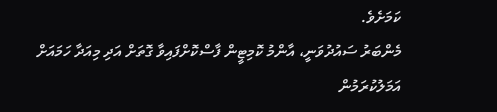ކަމަށެވެ.
މެންބަރު ސައުދުވަނީ، އާންމު ކޮމިޓީން ފާސްކޮށްފައިވާ ގޮތަށް އަދި މިއަދާ ހަމައަށް އަމަލުކުރަމުން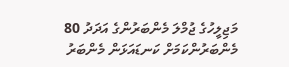މަޖިލީހުގެ ޖުމްލަ މެންބަރުންގެ އަދަދު 80 މެންބަރުންކަމަށް ކަނޑައަޅަން މެންބަރު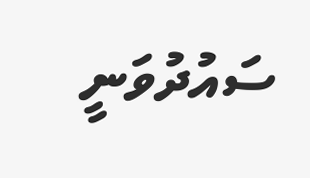ސައުދުވަނީ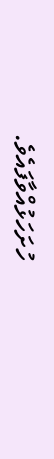ހުށަހަޅުއްވާފައެވެ.